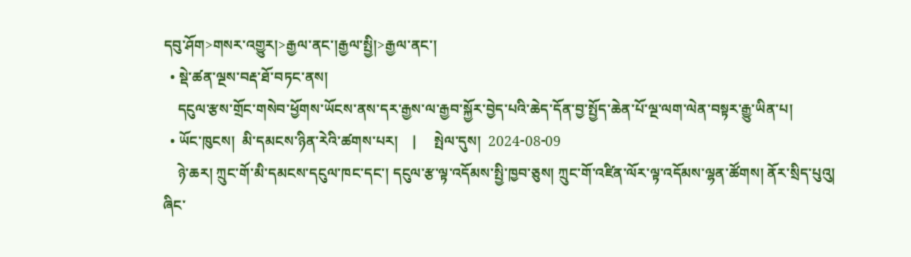དབུ་ཤོག>གསར་འགྱུར།>རྒྱལ་ནང་།རྒྱལ་སྤྱི།>རྒྱལ་ནང་།
  • སྡེ་ཚན་ལྔས་བརྡ་ཐོ་བཏང་ནས།
    དངུལ་རྩས་གྲོང་གསེབ་ཕྱོགས་ཡོངས་ནས་དར་རྒྱས་ལ་རྒྱབ་སྐྱོར་བྱེད་པའི་ཆེད་དོན་བྱ་སྤྱོད་ཆེན་པོ་ལྔ་ལག་ལེན་བསྟར་རྒྱུ་ཡིན་པ།
  • ཡོང་ཁུངས།  མི་དམངས་ཉིན་རེའི་ཚགས་པར།    |     སྤེལ་དུས།  2024-08-09
    ཉེ་ཆར། ཀྲུང་གོ་མི་དམངས་དངུལ་ཁང་དང་། དངུལ་རྩ་ལྟ་འདོམས་སྤྱི་ཁྱབ་ཅུས། ཀྲུང་གོ་འཛིན་ལོར་ལྟ་འདོམས་ལྷན་ཚོགས། ནོར་སྲིད་པུའུ། ཞིང་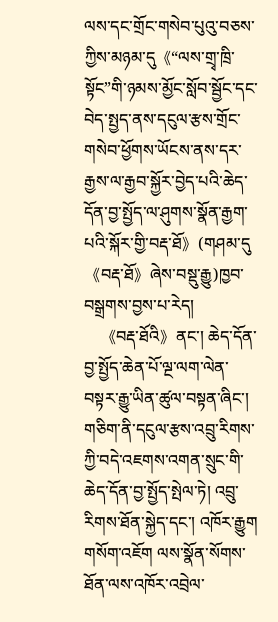ལས་དང་གྲོང་གསེབ་པུའུ་བཅས་ཀྱིས་མཉམ་དུ《“ལས་གྲྭ་ཁྲི་སྟོང”གི་ཉམས་མྱོང་སློབ་སྦྱོང་དང་བེད་སྤྱད་ནས་དངུལ་རྩས་གྲོང་གསེབ་ཕྱོགས་ཡོངས་ནས་དར་རྒྱས་ལ་རྒྱབ་སྐྱོར་བྱེད་པའི་ཆེད་དོན་བྱ་སྤྱོད་ལ་ཤུགས་སྣོན་རྒྱག་པའི་སྐོར་གྱི་བརྡ་ཐོ》(གཤམ་དུ《བརྡ་ཐོ》ཞེས་བསྡུ་རྒྱུ)ཁྱབ་བསྒྲགས་བྱས་པ་རེད།
    《བརྡ་ཐོའི》ནང་། ཆེད་དོན་བྱ་སྤྱོད་ཆེན་པོ་ལྔ་ལག་ལེན་བསྟར་རྒྱུ་ཡིན་ཚུལ་བསྟན་ཞིང་། གཅིག་ནི་དངུལ་རྩས་འབྲུ་རིགས་ཀྱི་བདེ་འཇགས་འགན་སྲུང་གི་ཆེད་དོན་བྱ་སྤྱོད་སྤེལ་ཏེ། འབྲུ་རིགས་ཐོན་སྐྱེད་དང་། འཁོར་རྒྱུག གསོག་འཇོག ལས་སྣོན་སོགས་ཐོན་ལས་འཁོར་འབྲེལ་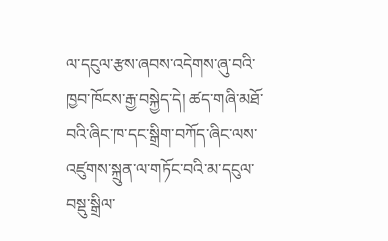ལ་དངུལ་རྩས་ཞབས་འདེགས་ཞུ་བའི་ཁྱབ་ཁོངས་རྒྱ་བསྐྱེད་དེ། ཚད་གཞི་མཐོ་བའི་ཞིང་ཁ་དང་སྒྲིག་བཀོད་ཞིང་ལས་འཛུགས་སྐྲུན་ལ་གཏོང་བའི་མ་དངུལ་བསྡུ་སྒྲིལ་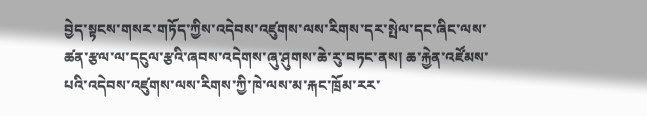བྱེད་སྟངས་གསར་གཏོད་ཀྱིས་འདེབས་འཛུགས་ལས་རིགས་དར་སྤེལ་དང་ཞིང་ལས་ཚན་རྩལ་ལ་དངུལ་རྩའི་ཞབས་འདེགས་ཞུ་ཤུགས་ཆེ་རུ་བཏང་ནས། ཆ་རྐྱེན་འཛོམས་པའི་འདེབས་འཛུགས་ལས་རིགས་ཀྱི་ཁེ་ལས་མ་རྐང་ཁྲོམ་རར་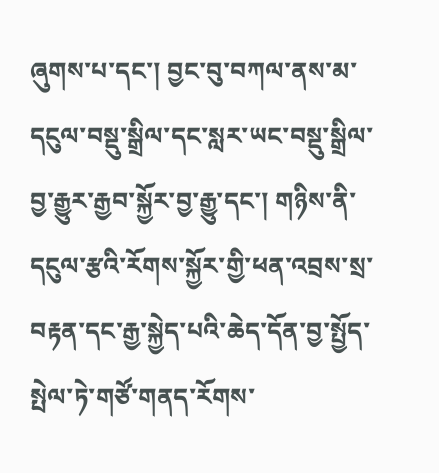ཞུགས་པ་དང་། བྱང་བུ་བཀལ་ནས་མ་དངུལ་བསྡུ་སྒྲིལ་དང་སླར་ཡང་བསྡུ་སྒྲིལ་བྱ་རྒྱུར་རྒྱབ་སྐྱོར་བྱ་རྒྱུ་དང་། གཉིས་ནི་དངུལ་རྩའི་རོགས་སྐྱོར་གྱི་ཕན་འབྲས་སྲ་བརྟན་དང་རྒྱ་སྐྱེད་པའི་ཆེད་དོན་བྱ་སྤྱོད་སྤེལ་ཏེ་གཙོ་གནད་རོགས་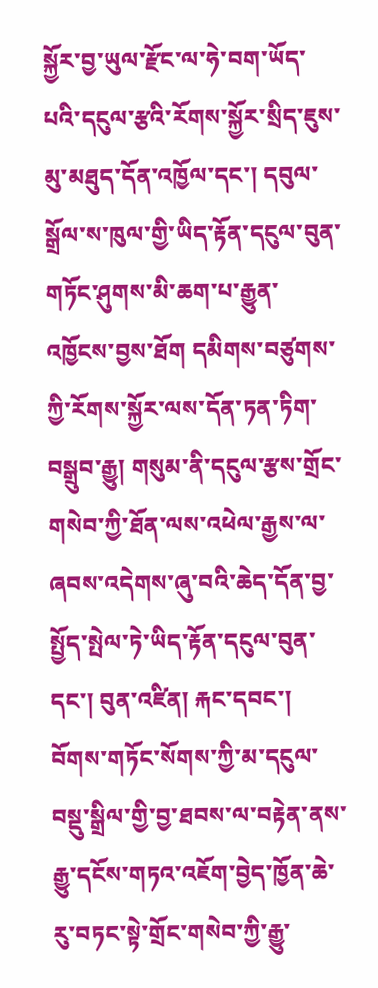སྐྱོར་བྱ་ཡུལ་རྫོང་ལ་ཧེ་བག་ཡོད་པའི་དངུལ་རྩའི་རོགས་སྐྱོར་སྲིད་ཇུས་མུ་མཐུད་དོན་འཁྱོལ་དང་། དབུལ་སྒྲོལ་ས་ཁུལ་གྱི་ཡིད་རྟོན་དངུལ་བུན་གཏོང་ཤུགས་མི་ཆག་པ་རྒྱུན་འཁྱོངས་བྱས་ཐོག དམིགས་བཙུགས་ཀྱི་རོགས་སྐྱོར་ལས་དོན་ཏན་ཏིག་བསྒྲུབ་རྒྱུ། གསུམ་ནི་དངུལ་རྩས་གྲོང་གསེབ་ཀྱི་ཐོན་ལས་འཕེལ་རྒྱས་ལ་ཞབས་འདེགས་ཞུ་བའི་ཆེད་དོན་བྱ་སྤྱོད་སྤེལ་ཏེ་ཡིད་རྟོན་དངུལ་བུན་དང་། བུན་འཛིན། རྐང་དབང་། བོགས་གཏོང་སོགས་ཀྱི་མ་དངུལ་བསྡུ་སྒྲིལ་གྱི་བྱ་ཐབས་ལ་བརྟེན་ནས་རྒྱུ་དངོས་གཏའ་འཇོག་བྱེད་ཁྱོན་ཆེ་རུ་བཏང་སྟེ་གྲོང་གསེབ་ཀྱི་རྒྱུ་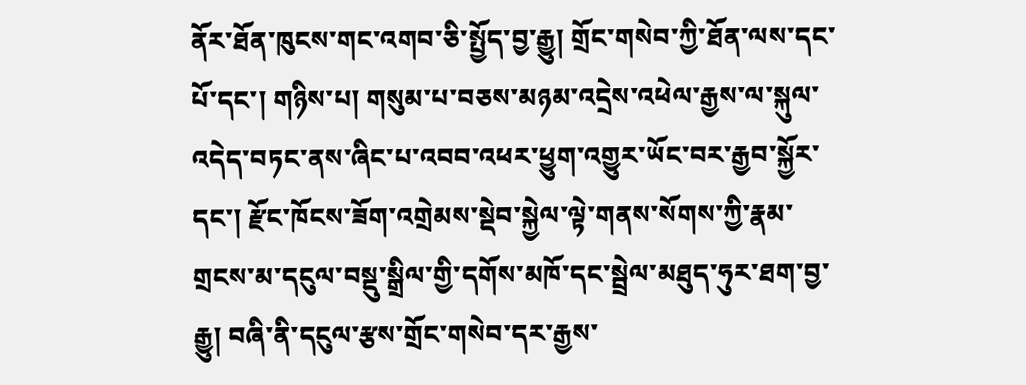ནོར་ཐོན་ཁུངས་གང་འགབ་ཅི་སྤྱོད་བྱ་རྒྱུ། གྲོང་གསེབ་ཀྱི་ཐོན་ལས་དང་པོ་དང་། གཉིས་པ། གསུམ་པ་བཅས་མཉམ་འདྲེས་འཕེལ་རྒྱས་ལ་སྐུལ་འདེད་བཏང་ནས་ཞིང་པ་འབབ་འཕར་ཕྱུག་འགྱུར་ཡོང་བར་རྒྱབ་སྐྱོར་དང་། རྫོང་ཁོངས་ཟོག་འགྲེམས་སྡེབ་སྐྱེལ་ལྟེ་གནས་སོགས་ཀྱི་རྣམ་གྲངས་མ་དངུལ་བསྡུ་སྒྲིལ་གྱི་དགོས་མཁོ་དང་སྦྲེལ་མཐུད་ཧུར་ཐག་བྱ་རྒྱུ། བཞི་ནི་དངུལ་རྩས་གྲོང་གསེབ་དར་རྒྱས་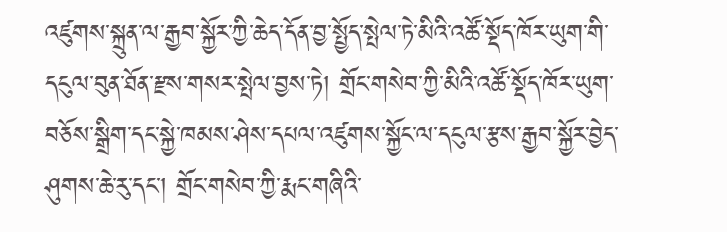འཛུགས་སྐྲུན་ལ་རྒྱབ་སྐྱོར་ཀྱི་ཆེད་དོན་བྱ་སྤྱོད་སྤེལ་ཏེ་མིའི་འཚོ་སྡོད་ཁོར་ཡུག་གི་དངུལ་བུན་ཐོན་རྫས་གསར་སྤེལ་བྱས་ཏེ། གྲོང་གསེབ་ཀྱི་མིའི་འཚོ་སྡོད་ཁོར་ཡུག་བཅོས་སྒྲིག་དང་སྐྱེ་ཁམས་ཤེས་དཔལ་འཛུགས་སྐྱོང་ལ་དངུལ་རྩས་རྒྱབ་སྐྱོར་བྱེད་ཤུགས་ཆེ་རུ་དང་། གྲོང་གསེབ་ཀྱི་རྨང་གཞིའི་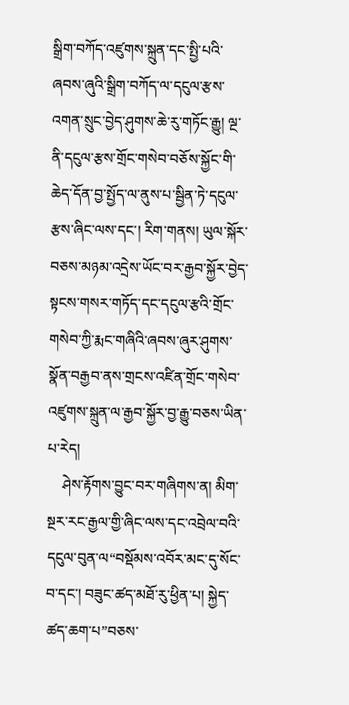སྒྲིག་བཀོད་འཛུགས་སྐྲུན་དང་སྤྱི་པའི་ཞབས་ཞུའི་སྒྲིག་བཀོད་ལ་དངུལ་རྩས་འགན་སྲུང་བྱེད་ཤུགས་ཆེ་རུ་གཏོང་རྒྱུ། ལྔ་ནི་དངུལ་རྩས་གྲོང་གསེབ་བཅོས་སྐྱོང་གི་ཆེད་དོན་བྱ་སྤྱོད་ལ་ནུས་པ་སྦྱིན་ཏེ་དངུལ་རྩས་ཞིང་ལས་དང་། རིག་གནས། ཡུལ་སྐོར་བཅས་མཉམ་འདྲེས་ཡོང་བར་རྒྱབ་སྐྱོར་བྱེད་སྟངས་གསར་གཏོད་དང་དངུལ་རྩའི་གྲོང་གསེབ་ཀྱི་རྨང་གཞིའི་ཞབས་ཞུར་ཤུགས་སྣོན་བརྒྱབ་ནས་གྲངས་འཛིན་གྲོང་གསེབ་འཛུགས་སྐྲུན་ལ་རྒྱབ་སྐྱོར་བྱ་རྒྱུ་བཅས་ཡིན་པ་རེད།
    ཤེས་རྟོགས་བྱུང་བར་གཞིགས་ན། མིག་སྔར་རང་རྒྱལ་གྱི་ཞིང་ལས་དང་འབྲེལ་བའི་དངུལ་བུན་ལ“བསྡོམས་འབོར་མང་དུ་སོང་བ་དང་། བཟུང་ཚད་མཐོ་རུ་ཕྱིན་པ། སྐྱེད་ཚད་ཆག་པ”བཅས་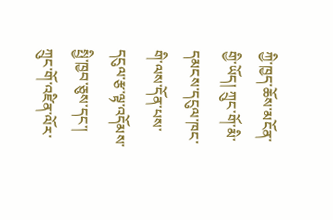ཀྱི་ཁྱད་ཆོས་མངོན་གྱི་ཡོད། ཀྲུང་གོ་མི་དམངས་དངུལ་ཁང་གི་ལས་དོན་པས་དངུལ་རྩ་ལྟ་འདོམས་སྤྱི་ཁྱབ་ཅུས་དང་། ཀྲུང་གོ་འཛིན་ལོར་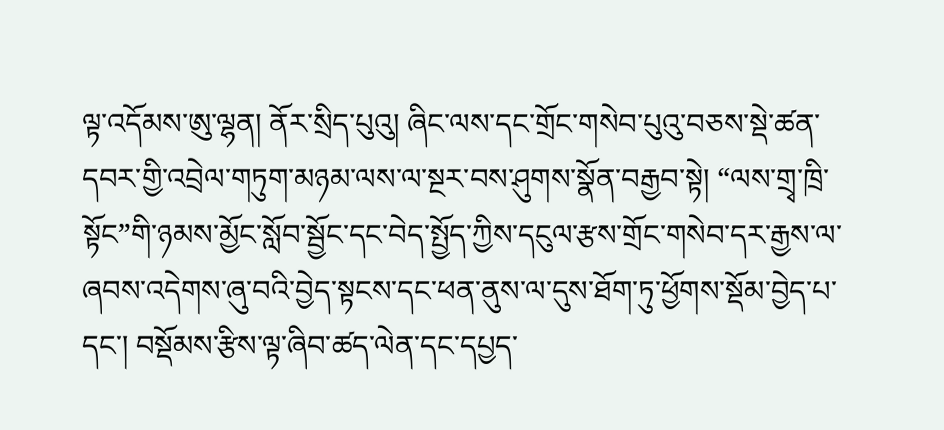ལྟ་འདོམས་ཨུ་ལྷན། ནོར་སྲིད་པུའུ། ཞིང་ལས་དང་གྲོང་གསེབ་པུའུ་བཅས་སྡེ་ཚན་དབར་གྱི་འབྲེལ་གཏུག་མཉམ་ལས་ལ་སྔར་བས་ཤུགས་སྣོན་བརྒྱབ་སྟེ། “ལས་གྲྭ་ཁྲི་སྟོང”གི་ཉམས་མྱོང་སློབ་སྦྱོང་དང་བེད་སྤྱོད་ཀྱིས་དངུལ་རྩས་གྲོང་གསེབ་དར་རྒྱས་ལ་ཞབས་འདེགས་ཞུ་བའི་བྱེད་སྟངས་དང་ཕན་ནུས་ལ་དུས་ཐོག་ཏུ་ཕྱོགས་སྡོམ་བྱེད་པ་དང་། བསྡོམས་རྩིས་ལྟ་ཞིབ་ཚད་ལེན་དང་དཔྱད་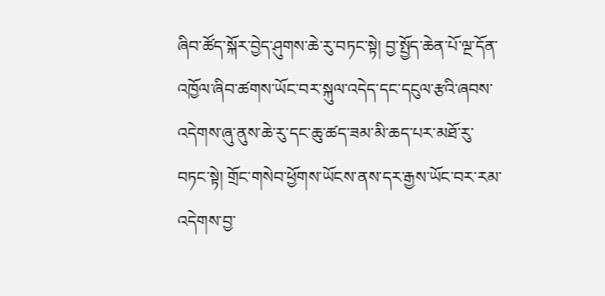ཞིབ་ཚོད་སྐོར་བྱེད་ཤུགས་ཆེ་རུ་བཏང་སྟེ། བྱ་སྤྱོད་ཆེན་པོ་ལྔ་དོན་འཁྱོལ་ཞིབ་ཚགས་ཡོང་བར་སྐུལ་འདེད་དང་དངུལ་རྩའི་ཞབས་འདེགས་ཞུ་ནུས་ཆེ་རུ་དང་ཆུ་ཚད་ཟམ་མི་ཆད་པར་མཐོ་རུ་བཏང་སྟེ། གྲོང་གསེབ་ཕྱོགས་ཡོངས་ནས་དར་རྒྱས་ཡོང་བར་རམ་འདེགས་བྱ་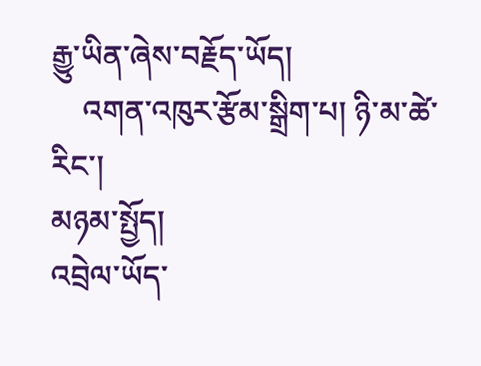རྒྱུ་ཡིན་ཞེས་བརྗོད་ཡོད།
    འགན་འཁུར་རྩོམ་སྒྲིག་པ། ཉི་མ་ཚེ་རིང་།
མཉམ་སྤྱོད།
འབྲེལ་ཡོད་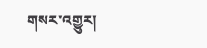གསར་འགྱུར།